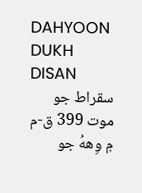DAHYOON DUKH DISAN
سقراط جو موت 399 ق-م ۾ وِههُ جو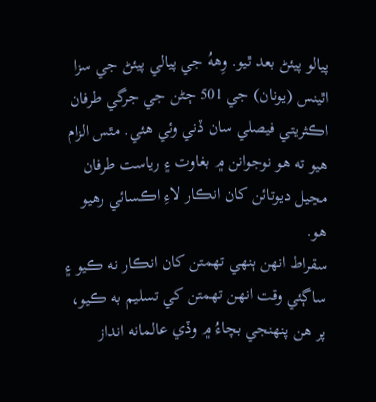پيالو پيئڻ بعد ٿيو. وِههُ جي پيالي پيئڻ جي سزا اٿينس (يونان) جي 501 ڄڻن جي جرگي طرفان اڪثريتي فيصلي سان ڏني وئي هئي. مٿس الزام هيو ته هو نوجوانن ۾ بغاوت ۽ رياست طرفان مڃيل ديوتائن کان انڪار لاءِ اڪسائي رهيو هو.
سقراط انهن ٻنهي تهمتن کان انڪار نه ڪيو ۽ ساڳئي وقت انهن تهمتن کي تسليم به ڪيو، پر هن پنهنجي بچاءُ ۾ وڏي عالمانه انداز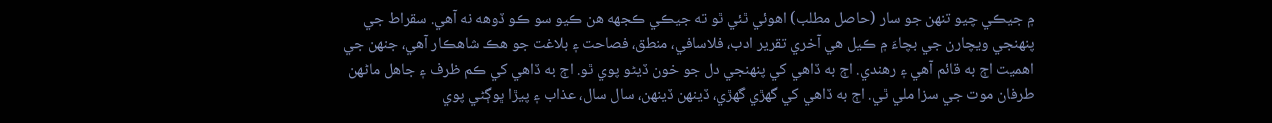۾ جيڪي چيو تنهن جو سار (حاصل مطلب) اهوئي ٿئي ٿو ته جيڪي ڪجهه هن ڪيو سو ڪو ڏوهه نه آهي. سقراط جي پنهنجي ويچارن جي بچاءَ ۾ ڪيل هي آخري تقرير ادب، فلاسافي، منطق، فصاحت ۽ بلاغت جو هڪ شاهڪار آهي، جنهن جي اهميت اڄ به قائم آهي ۽ رهندي. اڄ به ڏاهي کي پنهنجي دل جو خون ڏيڻو پوي ٿو. اڄ به ڏاهي کي ڪم ظرف ۽ جاهل ماڻهن طرفان موت جي سزا ملي ٿي. اڄ به ڏاهي کي گهڙي گهڙي، ڏينهن ڏينهن، سال سال، عذاب ۽ پيڙا ڀوڳڻي پوي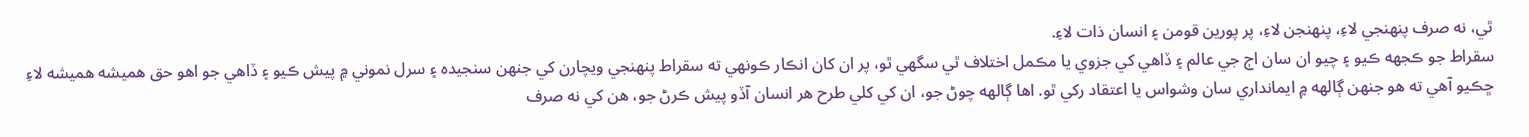ٿي، نه صرف پنهنجي لاءِ، پنهنجن لاءِ، پر پورين قومن ۽ انسان ذات لاءِ.
سقراط جو ڪجهه ڪيو ۽ چيو ان سان اڄ جي عالم ۽ ڏاهي کي جزوي يا مڪمل اختلاف ٿي سگهي ٿو، پر ان کان انڪار ڪونهي ته سقراط پنهنجي ويچارن کي جنهن سنجيده ۽ سرل نموني ۾ پيش ڪيو ۽ ڏاهي جو اهو حق هميشه هميشه لاءِ ڇڪيو آهي ته هو جنهن ڳالهه ۾ ايمانداري سان وشواس يا اعتقاد رکي ٿو. اها ڳالهه چوڻ جو، ان کي کلي طرح هر انسان آڏو پيش ڪرڻ جو، هن کي نه صرف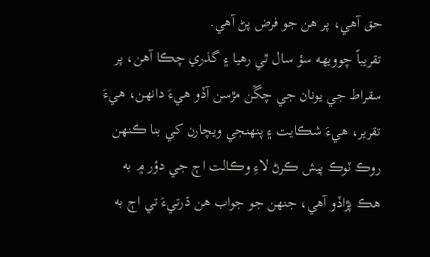حق آهي، پر هن جو فرض پڻ آهي.
تقريباً چوويهه سؤ سال ٿي رهيا ۽ گذري چڪا آهن، پر سقراط جي يونان جي چڱن مڙسن آڏو هيءَ دانهن، هيءَ تقرير، هيءَ شڪايت ۽ پنهنجي ويچارن کي بنا ڪنهن روڪ ٽوڪ پيش ڪرڻ لاءِ وڪالت اڄ جي دؤر ۾ به هڪ پڙاڏو آهي، جنهن جو جواب هن ڌرتيءَ تي اڄ به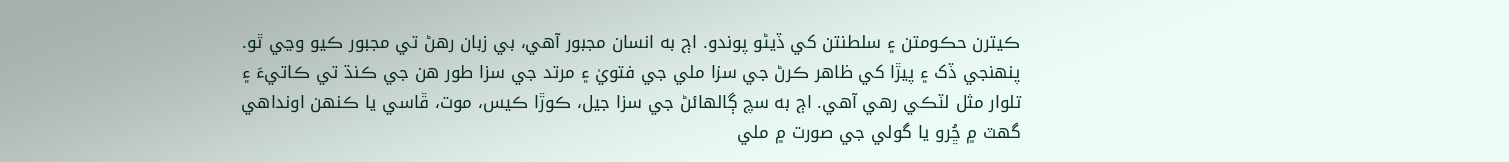ڪيترن حڪومتن ۽ سلطنتن کي ڏيڻو پوندو. اڄ به انسان مجبور آهي، بي زبان رهڻ تي مجبور ڪيو وڃي ٿو. پنهنجي ڏک ۽ پيڙا کي ظاهر ڪرڻ جي سزا ملي جي فتويٰ ۽ مرتد جي سزا طور هن جي ڪنڌ تي ڪاتيءَ ۽ تلوار مثل لٽڪي رهي آهي. اڄ به سچ ڳالهائڻ جي سزا جيل، ڪوڙا ڪيس، موت، ڦاسي يا ڪنهن اونداهي گهٽ ۾ ڇُرو يا گولي جي صورت ۾ ملي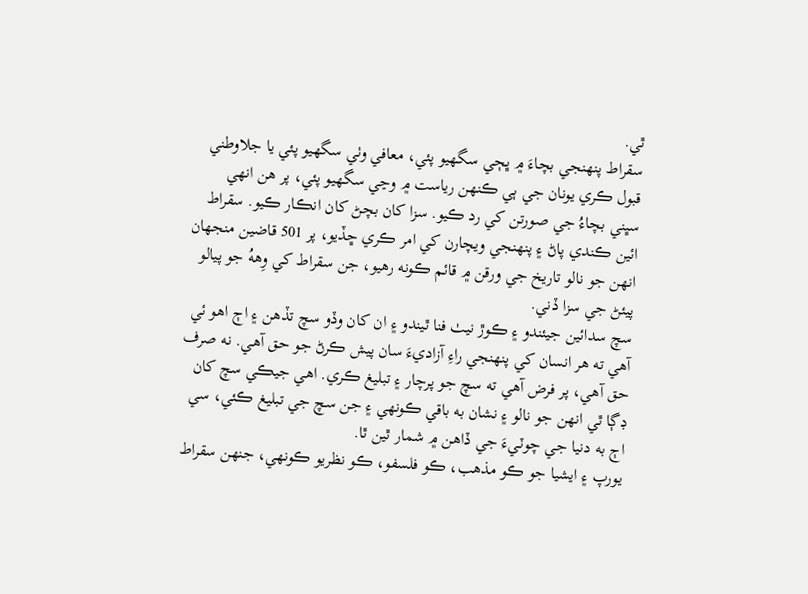ٿي.
سقراط پنهنجي بچاءَ ۾ ڀڄي سگهيو پئي، معافي وٺي سگهيو پئي يا جلاوطني قبول ڪري يونان جي ٻي ڪنهن رياست ۾ وڃي سگهيو پئي، پر هن انهي سڀني بچاءُ جي صورتن کي رد ڪيو. سزا کان بچڻ کان انڪار ڪيو. سقراط ائين ڪندي پاڻ ۽ پنهنجي ويچارن کي امر ڪري ڇڏيو، پر 501 قاضين منجهان انهن جو نالو تاريخ جي ورقن ۾ قائم ڪونه رهيو، جن سقراط کي وِههُ جو پيالو پيئڻ جي سزا ڏني.
سچ سدائين جيئندو ۽ ڪوڙ نيٺ فنا ٿيندو ۽ ان کان وڏو سچ تڏهن ۽ اڄ اهو ئي آهي ته هر انسان کي پنهنجي راءِ آزاديءَ سان پيش ڪرڻ جو حق آهي. نه صرف حق آهي، پر فرض آهي ته سچ جو پرچار ۽ تبليغ ڪري. اهي جيڪي سچ کان ڊڳا ٿي انهن جو نالو ۽ نشان به باقي ڪونهي ۽ جن سچ جي تبليغ ڪئي، سي اڄ به دنيا جي چوٽيءَ جي ڏاهن ۾ شمار ٿين ٿا.
يورپ ۽ ايشيا جو ڪو مذهب، ڪو فلسفو، ڪو نظريو ڪونهي، جنهن سقراط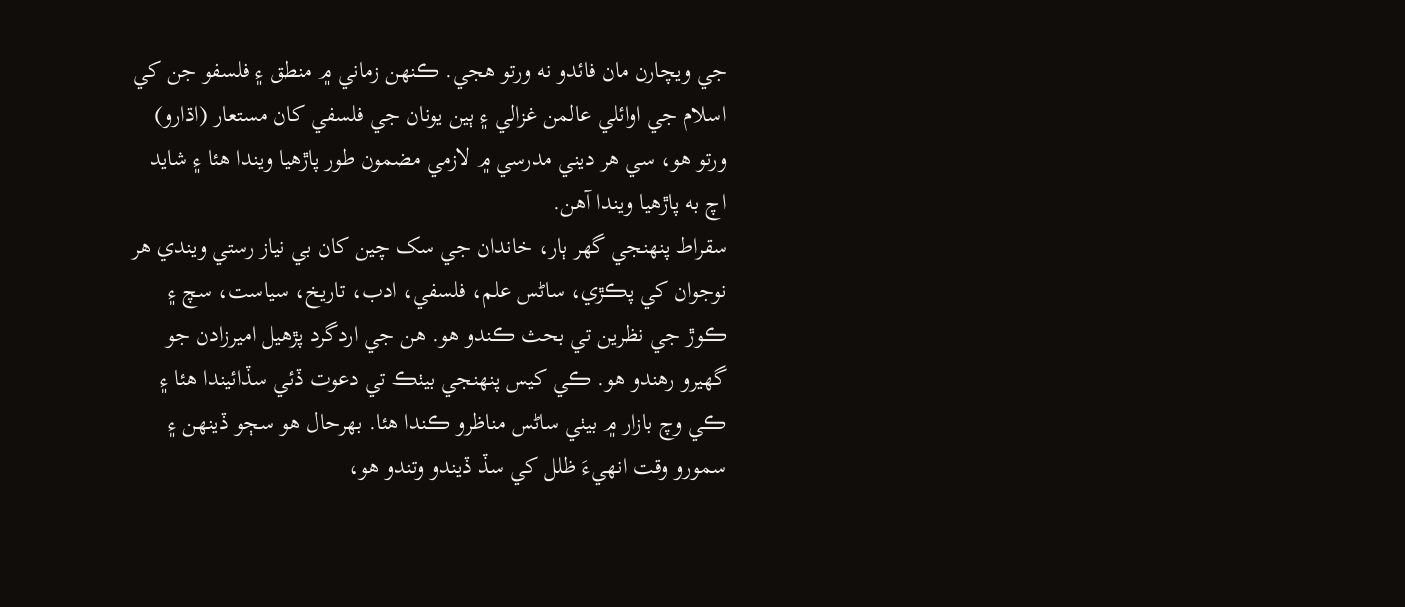جي ويچارن مان فائدو نه ورتو هجي. ڪنهن زماني ۾ منطق ۽ فلسفو جن کي اسلام جي اوائلي عالمن غزالي ۽ ٻين يونان جي فلسفي کان مستعار (اڌارو) ورتو هو، سي هر ديني مدرسي ۾ لازمي مضمون طور پاڙهيا ويندا هئا ۽ شايد اچ به پاڙهيا ويندا آهن.
سقراط پنهنجي گهر ٻار، خاندان جي سک چين کان بي نياز رستي ويندي هر نوجوان کي پڪڙي، ساڻس علم، فلسفي، ادب، تاريخ، سياست، سچ ۽ ڪوڙ جي نظرين تي بحث ڪندو هو. هن جي اردگرد پڙهيل اميرزادن جو گهيرو رهندو هو. ڪي کيس پنهنجي بيٺڪ تي دعوت ڏئي سڏائيندا هئا ۽ ڪي وچ بازار ۾ بيٺي ساڻس مناظرو ڪندا هئا. بهرحال هو سڄو ڏينهن ۽ سمورو وقت انهيءَ ظلل کي سڏ ڏيندو وتندو هو،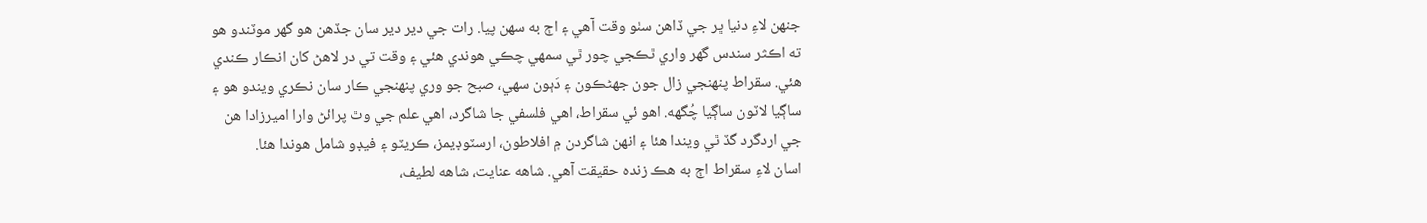جنهن لاءِ دنيا ڀر جي ڏاهن سٺو وقت آهي ۽ اڄ به سهن پيا. رات جي دير دير سان جڏهن هو گهر موٽندو هو ته اڪثر سندس گهر واري ٿڪجي چور ٿي سمهي چڪي هوندي هئي ۽ وقت تي در لاهڻ کان انڪار ڪندي هئي. سقراط پنهنجي زال جون جهڻڪون ۽ دَٻون سهي، صبح جو وري پنهنجي ڪار سان نڪري ويندو هو ۽ ساڳيا لاٽون ساڳيا چُگهه. اهو ئي سقراط، اهي فلسفي جا شاگرد، اهي علم جي وٿ پرائڻ وارا اميرزادا هن جي اردگرد گڏ ٿي ويندا هئا ۽ انهن شاگردن ۾ افلاطون، ارسٽوڊيمز، ڪريٽو ۽ فيڊو شامل هوندا هئا.
اسان لاءِ سقراط اڄ به هڪ زنده حقيقت آهي. شاهه عنايت، شاهه لطيف،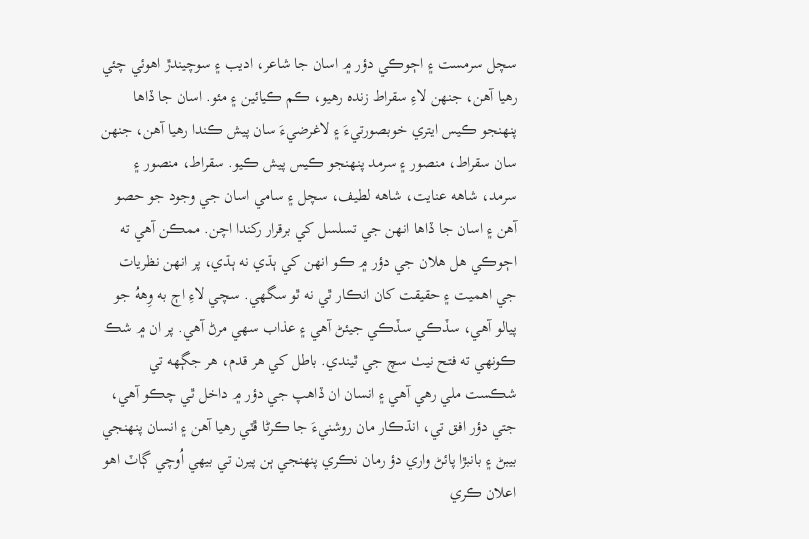سچل سرمست ۽ اڄوڪي دؤر ۾ اسان جا شاعر، اديب ۽ سوچيندڙ اهوئي چئي رهيا آهن، جنهن لاءِ سقراط زنده رهيو، ڪم ڪيائين ۽ مئو. اسان جا ڏاها پنهنجو ڪيس ايتري خوبصورتيءَ ۽ لاغرضيءَ سان پيش ڪندا رهيا آهن، جنهن سان سقراط، منصور ۽ سرمد پنهنجو ڪيس پيش ڪيو. سقراط، منصور ۽ سرمد، شاهه عنايت، شاهه لطيف، سچل ۽ سامي اسان جي وجود جو حصو آهن ۽ اسان جا ڏاها انهن جي تسلسل کي برقرار رکندا اچن. ممڪن آهي ته اڄوڪي هل هلان جي دؤر ۾ ڪو انهن کي ٻڌي نه ٻڌي، پر انهن نظريات جي اهميت ۽ حقيقت کان انڪار ٿي نه ٿو سگهي. سچي لاءِ اڄ به وِههُ جو پيالو آهي، سڏڪي سڏڪي جيئڻ آهي ۽ عذاب سهي مرڻ آهي. پر ان ۾ شڪ ڪونهي ته فتح نيٺ سچ جي ٿيندي. باطل کي هر قدم، هر جڳهه تي شڪست ملي رهي آهي ۽ انسان ان ڏاهپ جي دؤر ۾ داخل ٿي چڪو آهي، جتي دؤر افق تي، انڌڪار مان روشنيءَ جا ڪرڻا ڦٽي رهيا آهن ۽ انسان پنهنجي بيبڻ ۽ بانبڙا پائڻ واري دؤ رمان نڪري پنهنجي ٻن پيرن تي بيهي اُوچي ڳاٽ اهو اعلان ڪري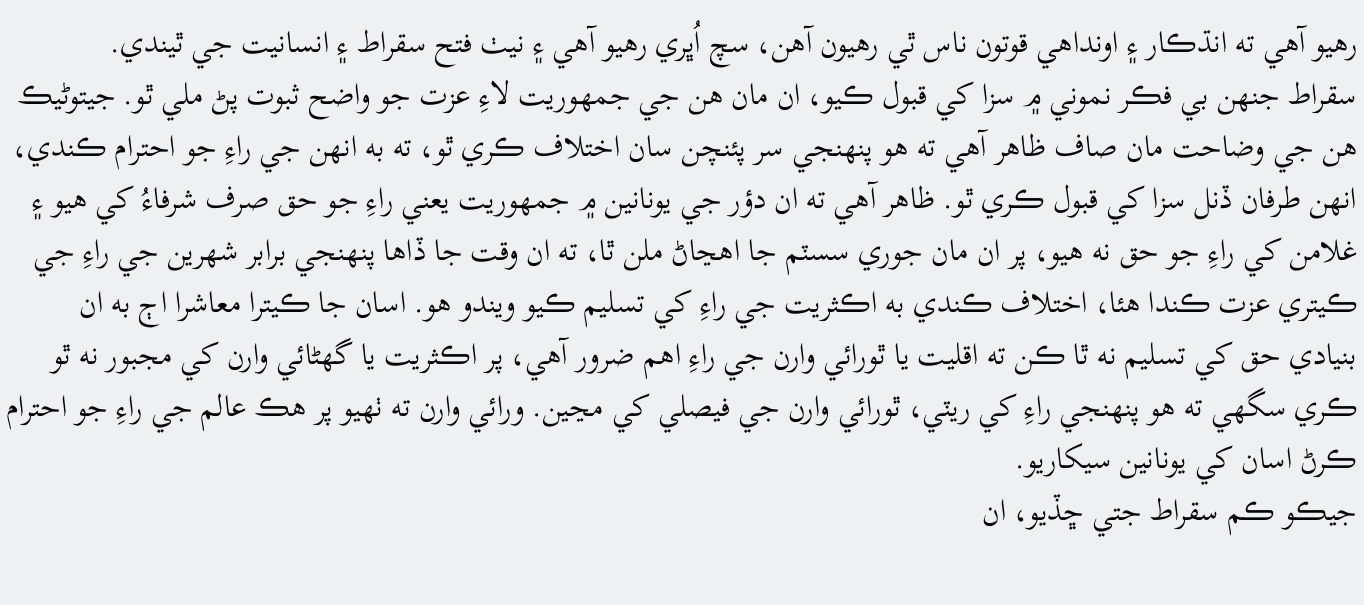رهيو آهي ته انڌڪار ۽ اونداهي قوتون ناس ٿي رهيون آهن، سچ اُڀري رهيو آهي ۽ نيٺ فتح سقراط ۽ انسانيت جي ٿيندي.
سقراط جنهن بي فڪر نموني ۾ سزا کي قبول ڪيو، ان مان هن جي جمهوريت لاءِ عزت جو واضح ثبوت پڻ ملي ٿو. جيتوڻيڪ هن جي وضاحت مان صاف ظاهر آهي ته هو پنهنجي سر پئنچن سان اختلاف ڪري ٿو، ته به انهن جي راءِ جو احترام ڪندي، انهن طرفان ڏنل سزا کي قبول ڪري ٿو. ظاهر آهي ته ان دؤر جي يونانين ۾ جمهوريت يعني راءِ جو حق صرف شرفاءُ کي هيو ۽ غلامن کي راءِ جو حق نه هيو، پر ان مان جوري سسٽم جا اهڃاڻ ملن ٿا، ته ان وقت جا ڏاها پنهنجي برابر شهرين جي راءِ جي ڪيتري عزت ڪندا هئا، اختلاف ڪندي به اڪثريت جي راءِ کي تسليم ڪيو ويندو هو. اسان جا ڪيترا معاشرا اڄ به ان بنيادي حق کي تسليم نه ٿا ڪن ته اقليت يا ٿورائي وارن جي راءِ اهم ضرور آهي، پر اڪثريت يا گهڻائي وارن کي مجبور نه ٿو ڪري سگهي ته هو پنهنجي راءِ کي ريٽي، ٿورائي وارن جي فيصلي کي مڃين. ورائي وارن ته ٺهيو پر هڪ عالم جي راءِ جو احترام ڪرڻ اسان کي يونانين سيکاريو.
جيڪو ڪم سقراط جتي ڇڏيو، ان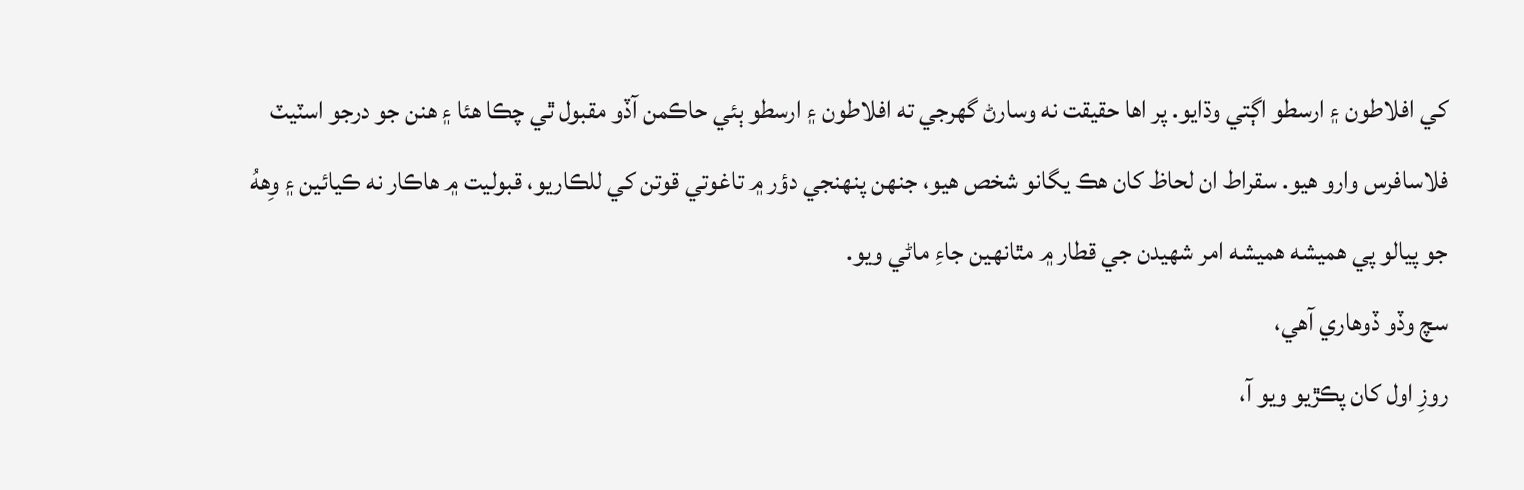کي افلاطون ۽ ارسطو اڳتي وڌايو. پر اها حقيقت نه وسارڻ گهرجي ته افلاطون ۽ ارسطو ٻئي حاڪمن آڏو مقبول ٿي چڪا هئا ۽ هنن جو درجو اسٽيٽ فلاسافرس وارو هيو. سقراط ان لحاظ کان هڪ يگانو شخص هيو، جنهن پنهنجي دؤر ۾ تاغوتي قوتن کي للڪاريو، قبوليت ۾ هاڪار نه ڪيائين ۽ وِههُ جو پيالو پي هميشه هميشه امر شهيدن جي قطار ۾ مٿانهين جاءِ ماڻي ويو.
سچ وڏو ڏوهاري آهي،
روزِ اول کان پڪڙيو ويو آ،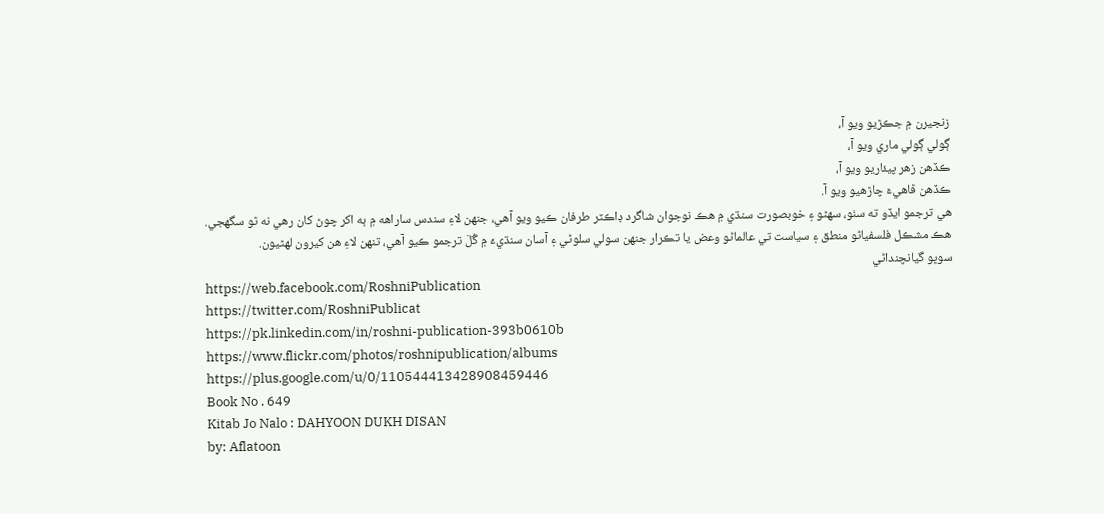زنجيرن ۾ جڪڙيو ويو آ،
ڳولي ڳولي ماري ويو آ،
ڪڏهن زهر پيئاريو ويو آ،
ڪڏهن ڦاهيءَ چاڙهيو ويو آ.
هي ترجمو ايڏو ته سٺو، سهڻو ۽ خوبصورت سنڌي ۾ هڪ نوجوان شاگرد ڊاڪٽر طرفان ڪيو ويو آهي، جنهن لاءِ سندس ساراهه ۾ ٻه اکر چوڻ کان رهي نه ٿو سگهجي. هڪ مشڪل فلسفياڻو منطق ۽ سياست تي عالماڻو وعض يا تڪرار جنهن سولي سلوڻي ۽ آسان سنڌيءَ ۾ گُلَ ترجمو ڪيو آهي، تنهن لاءِ هن کيرون لهڻيون.
سوڀو گيانچنداڻي
https://web.facebook.com/RoshniPublication
https://twitter.com/RoshniPublicat
https://pk.linkedin.com/in/roshni-publication-393b0610b
https://www.flickr.com/photos/roshnipublication/albums
https://plus.google.com/u/0/110544413428908459446
Book No . 649
Kitab Jo Nalo : DAHYOON DUKH DISAN
by: Aflatoon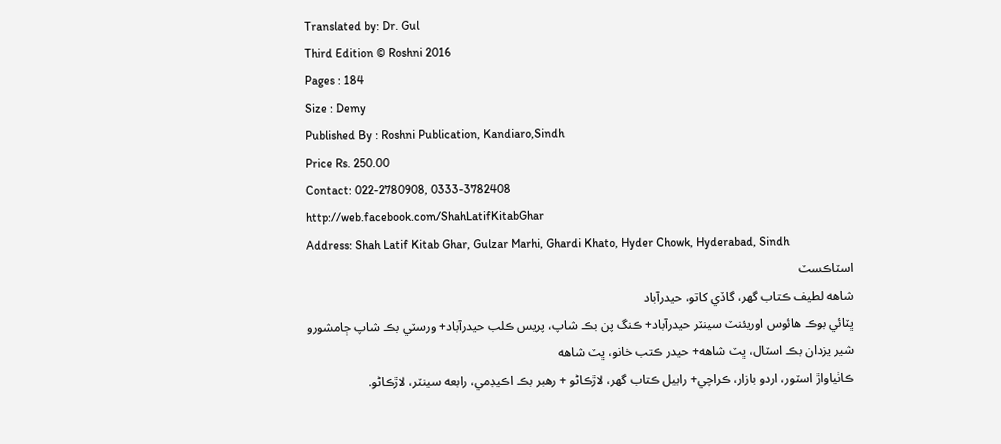Translated by: Dr. Gul
Third Edition © Roshni 2016
Pages : 184
Size : Demy
Published By : Roshni Publication, Kandiaro,Sindh
Price Rs. 250.00
Contact: 022-2780908, 0333-3782408
http://web.facebook.com/ShahLatifKitabGhar
Address: Shah Latif Kitab Ghar, Gulzar Marhi, Ghardi Khato, Hyder Chowk, Hyderabad, Sindh
اسٽاڪسٽ
شاهه لطيف ڪتاب گهر، گاڏي کاتو، حيدرآباد
ڀٽائي بوڪ هائوس اوريئنٽ سينٽر حيدرآباد+ ڪنگ پن بڪ شاپ، پريس ڪلب حيدرآباد+ ورسٽي بڪ شاپ ڄامشورو
شير يزدان بڪ اسٽال، ڀٽ شاهه+ حيدر ڪتب خانو، ڀٽ شاهه
ڪاٺياواڙ اسٽور، اردو بازار، ڪراچي+ رابيل ڪتاب گهر، لاڙڪاڻو + رهبر بڪ اڪيڊمي، رابعه سينٽر، لاڙڪاڻو.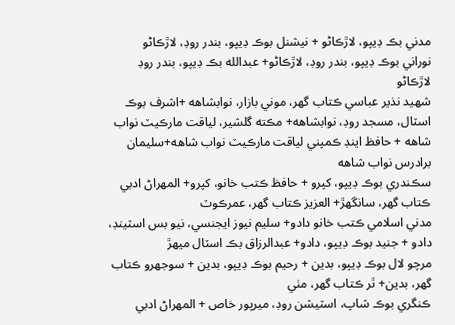مدني بڪ ڊيپو، لاڙڪاڻو + نيشنل بوڪ ڊيپو، بندر روڊ، لاڙڪاڻو
نوراني بوڪ ڊيپو، بندر روڊ، لاڙڪاڻو+ عبدالله بڪ ڊيپو، بندر روڊ لاڙڪاڻو
شهيد نذير عباسي ڪتاب گهر، موني بازار، نوابشاهه +اشرف بوڪ اسٽال، مسجد روڊ، نوابشاهه+ مڪته گلشير، لياقت مارڪيٽ نواب شاهه + حافظ اينڊ ڪمپني لياقت مارڪيٽ نواب شاهه+سليمان برادرس نواب شاهه
سڪندري بوڪ ڊيپو، کپرو + حافظ ڪتب خانو، کپرو+ المهراڻ ادبي ڪتاب گهر، سانگهڙ+ العزيز ڪتاب گهر، عمرڪوٽ
مدني اسلامي ڪتب خانو دادو+ سليم نيوز ايجنسي، نيو بس اسٽينڊ، دادو + جنيد بوڪ ڊيپو، دادو+ عبدالرزاق بڪ اسٽال ميهڙ
مرچو لال بوڪ ڊيپو، بدين + رحيم بوڪ ڊيپو، بدين + سوجهرو ڪتاب گهر، بدين+ ٿر ڪتاب گهر، مٺي
ڪنگري بوڪ شاپ، اسٽيشن روڊ، ميرپور خاص + المهراڻ ادبي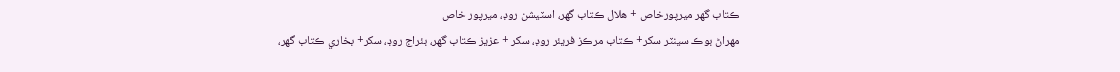ڪتاب گهر ميرپورخاص + هلال ڪتاب گهر، اسٽيشن روڊ، ميرپور خاص
مهراڻ بوڪ سينٽر سکر+ ڪتاب مرڪز فريئر روڊ، سکر + عزيز ڪتاب گهر، بئراج روڊ، سکر+ بخاري ڪتاب گهر،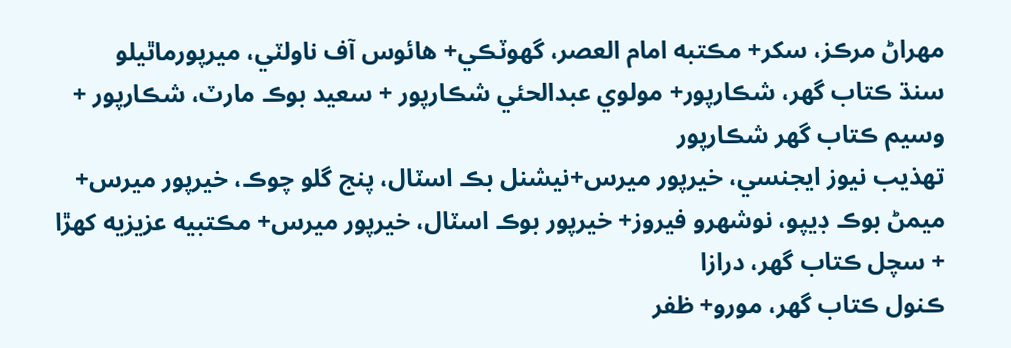مهراڻ مرڪز، سکر+ مڪتبه امام العصر، گهوٽڪي+ هائوس آف ناولٽي، ميرپورماٿيلو
سنڌ ڪتاب گهر، شڪارپور+ مولوي عبدالحئي شڪارپور + سعيد بوڪ مارٽ، شڪارپور + وسيم ڪتاب گهر شڪارپور
تهذيب نيوز ايجنسي، خيرپور ميرس+نيشنل بڪ اسٽال، پنج گلو چوڪ، خيرپور ميرس+ ميمڻ بوڪ ڊيپو، نوشهرو فيروز+ خيرپور بوڪ اسٽال، خيرپور ميرس+ مڪتبيه عزيزيه کهڙا + سچل ڪتاب گهر، درازا
ڪنول ڪتاب گهر، مورو+ ظفر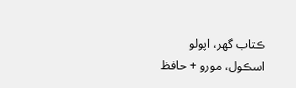ڪتاب گهر، اپولو اسڪول، مورو + حافظ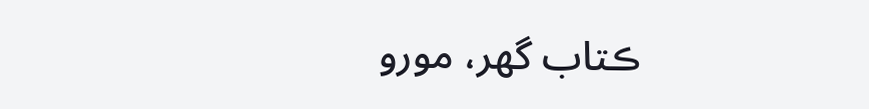ڪتاب گهر، مورو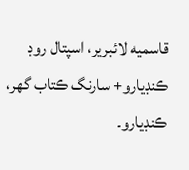قاسميه لائبرير، اسپتال روڊ ڪنڊيارو+ سارنگ ڪتاب گهر، ڪنڊيارو۔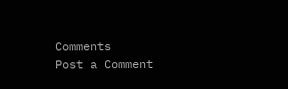Comments
Post a Comment